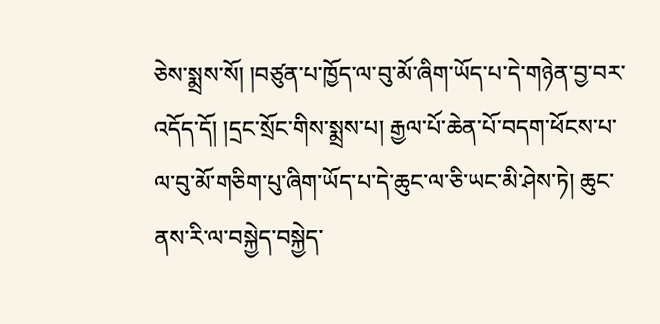ཅེས་སྨྲས་སོ། །བཙུན་པ་ཁྱོད་ལ་བུ་མོ་ཞིག་ཡོད་པ་དེ་གཉེན་བྱ་བར་འདོད་དོ། །དྲང་སྲོང་གིས་སྨྲས་པ། རྒྱལ་པོ་ཆེན་པོ་བདག་ཕོངས་པ་ལ་བུ་མོ་གཅིག་པུ་ཞིག་ཡོད་པ་དེ་ཆུང་ལ་ཅི་ཡང་མི་ཤེས་ཏེ། ཆུང་ནས་རི་ལ་བསྐྱེད་བསྐྱེད་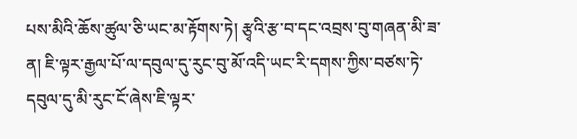པས་མིའི་ཆོས་ཚུལ་ཅི་ཡང་མ་རྟོགས་ཏེ། རྩྭའི་རྩ་བ་དང་འབྲས་བུ་གཞན་མི་ཟ་ན། ཇི་ལྟར་རྒྱལ་པོ་ལ་དབུལ་དུ་རུང་བུ་མོ་འདི་ཡང་རི་དགས་ཀྱིས་བཙས་ཏེ་དབུལ་དུ་མི་རུང་ངོ་ཞེས་ཇི་ལྟར་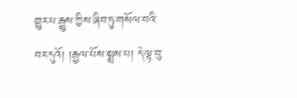གྱུར་པ་རྒྱུས་ཀྱིས་ཞིབ་ཏུ་གསོལ་བའི་བར་དུའོ། །རྒྱལ་པོས་སྨྲས་པ། དེ་ལྟ་བུ་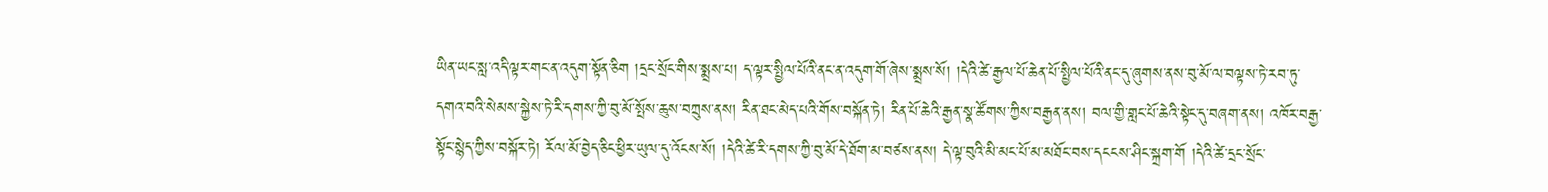ཡིན་ཡང་སླ་འདི་ལྟར་གང་ན་འདུག་སྟོན་ཅིག །དྲང་སྲོང་གིས་སྨྲས་པ། ད་ལྟར་སྤྱིལ་པོའི་ནང་ན་འདུག་གོ་ཞེས་སྨྲས་སོ། །དེའི་ཚེ་རྒྱལ་པོ་ཆེན་པོ་སྤྱིལ་པོའི་ནང་དུ་ཞུགས་ནས་བུ་མོ་ལ་བལྟས་ཏེ་རབ་ཏུ་དགའ་བའི་སེམས་སྐྱེས་ཏེ་རི་དགས་ཀྱི་བུ་མོ་སྤོས་ཆུས་བཀྲུས་ནས། རིན་ཐང་མེད་པའི་གོས་བསྐོན་ཏེ། རིན་པོ་ཆེའི་རྒྱན་སྣ་ཚོགས་ཀྱིས་བརྒྱན་ནས། བལ་གྱི་གླང་པོ་ཆེའི་སྟེང་དུ་བཞག་ནས། འཁོར་བརྒྱ་སྟོང་སྙེད་ཀྱིས་བསྐོར་ཏེ། རོལ་མོ་བྱེད་ཅིང་ཕྱིར་ཡུལ་དུ་འོངས་སོ། །དེའི་ཚེ་རི་དགས་ཀྱི་བུ་མོ་དེ་ཐོག་མ་བཙས་ནས། དེ་ལྟ་བུའི་མི་མང་པོ་མ་མཐོང་བས་དངངས་ཤིང་སྐྲག་གོ །དེའི་ཚེ་དྲང་སྲོང་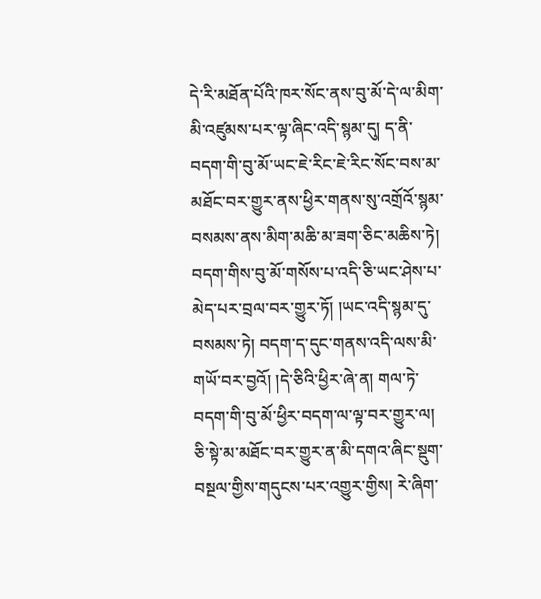དེ་རི་མཐོན་པོའི་ཁར་སོང་ནས་བུ་མོ་དེ་ལ་མིག་མི་འཛུམས་པར་ལྟ་ཞིང་འདི་སྙམ་དུ། ད་ནི་བདག་གི་བུ་མོ་ཡང་ཇེ་རིང་ཇེ་རིང་སོང་བས་མ་མཐོང་བར་གྱུར་ནས་ཕྱིར་གནས་སུ་འགྲོའོ་སྙམ་བསམས་ནས་མིག་མཆི་མ་ཟག་ཅིང་མཆིས་ཏེ། བདག་གིས་བུ་མོ་གསོས་པ་འདི་ཅི་ཡང་ཤེས་པ་མེད་པར་བྲལ་བར་གྱུར་ཏོ། །ཡང་འདི་སྙམ་དུ་བསམས་ཏེ། བདག་ད་དུང་གནས་འདི་ལས་མི་གཡོ་བར་བྱའོ། །དེ་ཅིའི་ཕྱིར་ཞེ་ན། གལ་ཏེ་བདག་གི་བུ་མོ་ཕྱིར་བདག་ལ་ལྟ་བར་གྱུར་ལ། ཅི་སྟེ་མ་མཐོང་བར་གྱུར་ན་མི་དགའ་ཞིང་སྡུག་བསྔལ་གྱིས་གདུངས་པར་འགྱུར་གྱིས། རེ་ཞིག་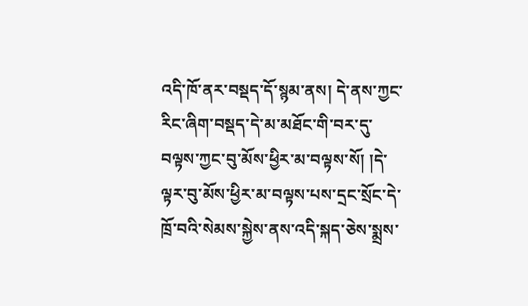འདི་ཁོ་ནར་བསྡད་དོ་སྙམ་ནས། དེ་ནས་ཀྱང་རིང་ཞིག་བསྡད་དེ་མ་མཐོང་གི་བར་དུ་བལྟས་ཀྱང་བུ་མོས་ཕྱིར་མ་བལྟས་སོ། །དེ་ལྟར་བུ་མོས་ཕྱིར་མ་བལྟས་པས་དྲང་སྲོང་དེ་ཁྲོ་བའི་སེམས་སྐྱེས་ནས་འདི་སྐད་ཅེས་སྨྲས་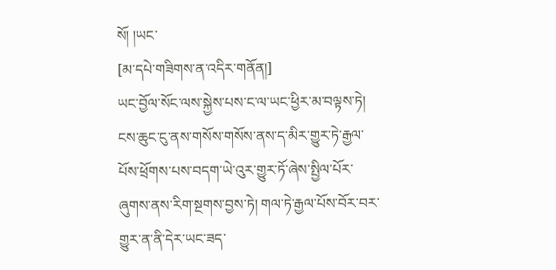སོ། །ཡང་
[མ་དཔེ་གཟིགས་ན་འདིར་གནོན།]
ཡང་བྱོལ་སོང་ལས་སྐྱེས་པས་ང་ལ་ཡང་ཕྱིར་མ་བལྟས་ཏེ། ངས་ཆུང་ངུ་ནས་གསོས་གསོས་ནས་ད་མིར་གྱུར་ཏེ་རྒྱལ་པོས་ཕྲོགས་པས་བདག་ཡེ་འུར་གྱུར་ཏོ་ཞེས་སྤྱིལ་པོར་ཞུགས་ནས་རིག་སྔགས་བྱས་ཏེ། གལ་ཏེ་རྒྱལ་པོས་བོར་བར་གྱུར་ན་ནི་དེར་ཡང་ཟད་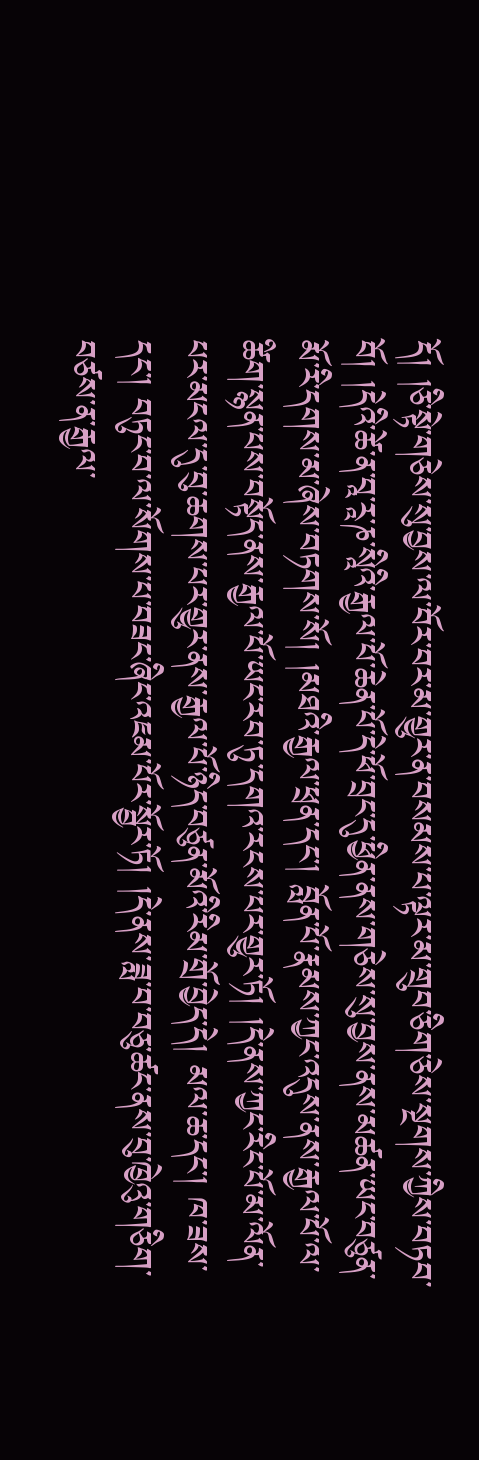དོ། །ཅི་སྟེ་གཅེས་སུ་བྱས་ལ་བོར་བར་མ་གྱུར་ན་བསམས་པ་ལྟར་མ་གྲུབ་ཅིག་ཅེས་སྔགས་ཀྱིས་བཏབ་བོ། །དེའི་ཚེ་ན་བཱ་རཱ་ཎ་སཱིའི་རྒྱལ་པོ་ཆེན་པོ་དེ་ཕོ་བྲང་དུ་ཕྱིན་ནས་གཅེས་སུ་བྱས་ནས་མཚན་ཡང་བཙུན་མོ་རི་དགས་མ་ཞེས་བཏགས་སོ། །མཐའི་རྒྱལ་ཕྲན་དང་། བློན་པོ་རྣམས་ཀྱང་འདུས་ནས་རྒྱལ་པོ་ལ་ཚིག་སྙན་པས་བསྟོད་ནས་རྒྱལ་པོ་ཡང་རབ་ཏུ་དགའ་རངས་པར་གྱུར་ཏོ། །དེ་ནས་ཀྱང་རིང་པོ་མ་ལོན་པར་མངལ་དུ་བུ་ཆགས་པར་གྱུར་ནས་རྒྱལ་པོ་ཉིད་བཙུན་མོའི་རིམ་གྲོ་བྱེད་དེ། མལ་ཆ་དང་། ཁ་ཟས་དང་། བཏུང་བ་ལ་སོགས་པ་བཟང་ཞིང་འཇམ་པོར་སྦྱོར་ཏོ། །དེ་ནས་ཟླ་བ་བཅུ་ཚང་ནས་བུ་ཁྱེའུ་གཅིག་བཙས་ན་རྒྱལ་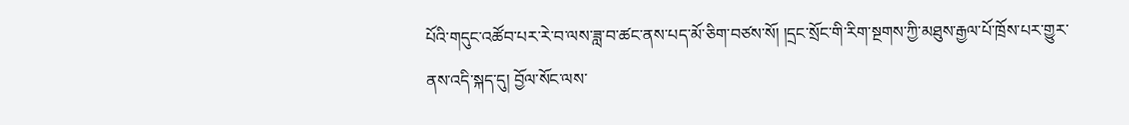པོའི་གདུང་འཚོབ་པར་རེ་བ་ལས་ཟླ་བ་ཚང་ནས་པད་མོ་ཅིག་བཙས་སོ། །དྲང་སྲོང་གི་རིག་སྔགས་ཀྱི་མཐུས་རྒྱལ་པོ་ཁྲོས་པར་གྱུར་ནས་འདི་སྐད་དུ། བྱོལ་སོང་ལས་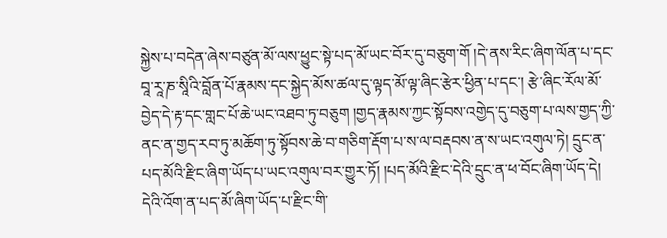སྐྱེས་པ་བདེན་ཞེས་བཙུན་མོ་ལས་ཕྱུང་སྟེ་པད་མོ་ཡང་བོར་དུ་བཅུག་གོ །དེ་ནས་རིང་ཞིག་ལོན་པ་དང་བཱ་རཱ་ཎ་སཱིའི་བློན་པོ་རྣམས་དང་སྐྱེད་མོས་ཚལ་དུ་ལྟད་མོ་ལྟ་ཞིང་རྩེར་ཕྱིན་པ་དང་། རྩེ་ཞིང་རོལ་མོ་བྱེད་དེ་རྟ་དང་གླང་པོ་ཆེ་ཡང་འཐབ་ཏུ་བཅུག །གྱད་རྣམས་ཀྱང་སྟོབས་འགྱེད་དུ་བཅུག་པ་ལས་གྱད་ཀྱི་ནང་ན་གྱད་རབ་ཏུ་མཆོག་ཏུ་སྟོབས་ཆེ་བ་གཅིག་རྡོག་པ་ས་ལ་བརྡབས་ན་ས་ཡང་འགུལ་ཏེ། དྲུང་ན་པད་མོའི་རྫིང་ཞིག་ཡོད་པ་ཡང་འགུལ་བར་གྱུར་ཏོ། །པད་མོའི་རྫིང་དེའི་དྲུང་ན་ཕ་བོང་ཞིག་ཡོད་དེ། དེའི་འོག་ན་པད་མོ་ཞིག་ཡོད་པ་རྫིང་གི་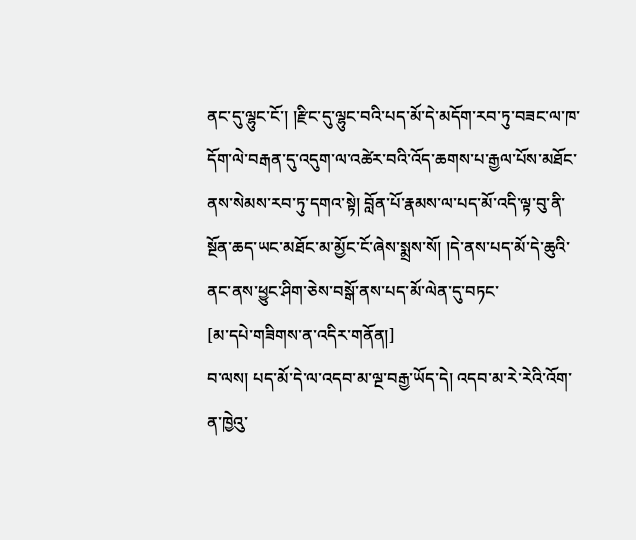ནང་དུ་ལྷུང་ངོ་། །རྫིང་དུ་ལྷུང་བའི་པད་མོ་དེ་མདོག་རབ་ཏུ་བཟང་ལ་ཁ་དོག་ལེ་བརྒན་དུ་འདུག་ལ་འཚེར་བའི་འོད་ཆགས་པ་རྒྱལ་པོས་མཐོང་ནས་སེམས་རབ་ཏུ་དགའ་སྟེ། བློན་པོ་རྣམས་ལ་པད་མོ་འདི་ལྟ་བུ་ནི་སྔོན་ཆད་ཡང་མཐོང་མ་མྱོང་ངོ་ཞེས་སྨྲས་སོ། །དེ་ནས་པད་མོ་དེ་ཆུའི་ནང་ནས་ཕྱུང་ཤིག་ཅེས་བསྒོ་ནས་པད་མོ་ལེན་དུ་བཏང་
[མ་དཔེ་གཟིགས་ན་འདིར་གནོན།]
བ་ལས། པད་མོ་དེ་ལ་འདབ་མ་ལྔ་བརྒྱ་ཡོད་དེ། འདབ་མ་རེ་རེའི་འོག་ན་ཁྱེའུ་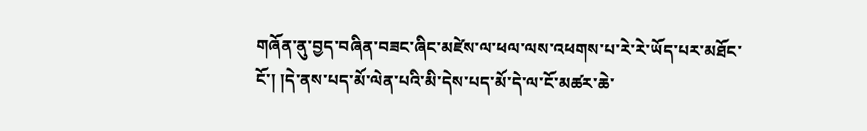གཞོན་ནུ་བྱད་བཞིན་བཟང་ཞིང་མཛེས་ལ་ཕལ་ལས་འཕགས་པ་རེ་རེ་ཡོད་པར་མཐོང་ངོ་། །དེ་ནས་པད་མོ་ལེན་པའི་མི་དེས་པད་མོ་དེ་ལ་ངོ་མཚར་ཆེ་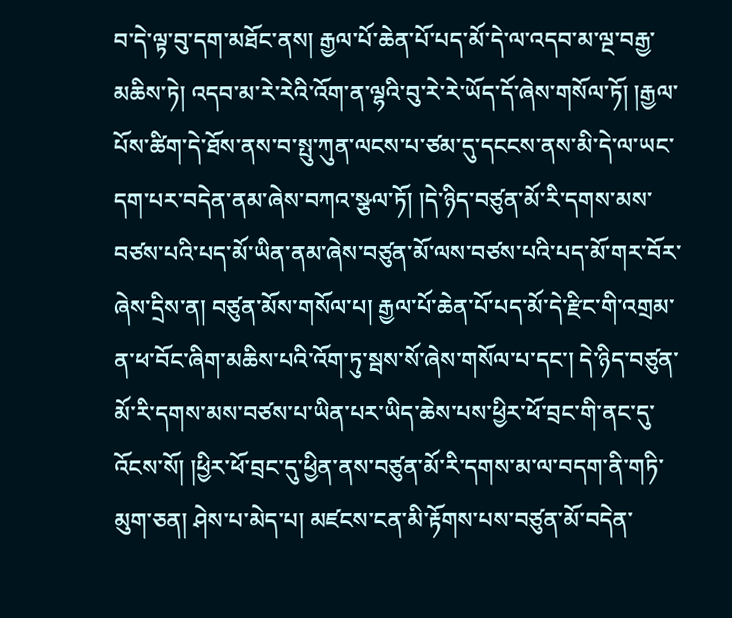བ་དེ་ལྟ་བུ་དག་མཐོང་ནས། རྒྱལ་པོ་ཆེན་པོ་པད་མོ་དེ་ལ་འདབ་མ་ལྔ་བརྒྱ་མཆིས་ཏེ། འདབ་མ་རེ་རེའི་འོག་ན་ལྷའི་བུ་རེ་རེ་ཡོད་དོ་ཞེས་གསོལ་ཏོ། །རྒྱལ་པོས་ཚིག་དེ་ཐོས་ནས་བ་སྤུ་ཀུན་ལངས་པ་ཙམ་དུ་དངངས་ནས་མི་དེ་ལ་ཡང་དག་པར་བདེན་ནམ་ཞེས་བཀའ་སྩལ་ཏོ། །དེ་ཉིད་བཙུན་མོ་རི་དགས་མས་བཙས་པའི་པད་མོ་ཡིན་ནམ་ཞེས་བཙུན་མོ་ལས་བཙས་པའི་པད་མོ་གར་བོར་ཞེས་དྲིས་ན། བཙུན་མོས་གསོལ་པ། རྒྱལ་པོ་ཆེན་པོ་པད་མོ་དེ་རྫིང་གི་འགྲམ་ན་ཕ་བོང་ཞིག་མཆིས་པའི་འོག་ཏུ་སྦས་སོ་ཞེས་གསོལ་པ་དང་། དེ་ཉིད་བཙུན་མོ་རི་དགས་མས་བཙས་པ་ཡིན་པར་ཡིད་ཆེས་པས་ཕྱིར་ཕོ་བྲང་གི་ནང་དུ་འོངས་སོ། །ཕྱིར་ཕོ་བྲང་དུ་ཕྱིན་ནས་བཙུན་མོ་རི་དགས་མ་ལ་བདག་ནི་གཏི་མུག་ཅན། ཤེས་པ་མེད་པ། མཛངས་ངན་མི་རྟོགས་པས་བཙུན་མོ་བདེན་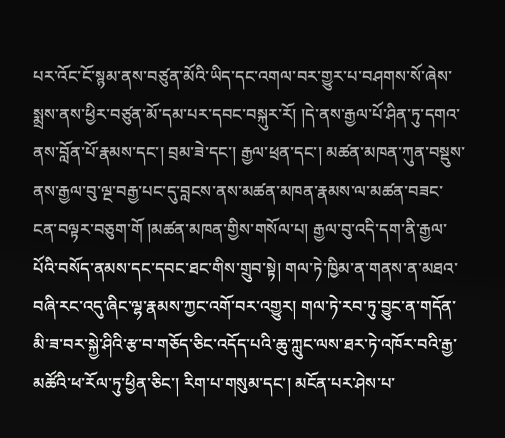པར་འོང་ངོ་སྙམ་ནས་བཙུན་མོའི་ཡིད་དང་འགལ་བར་གྱུར་པ་བཤགས་སོ་ཞེས་སྨྲས་ནས་ཕྱིར་བཙུན་མོ་དམ་པར་དབང་བསྐུར་རོ། །དེ་ནས་རྒྱལ་པོ་ཤིན་ཏུ་དགའ་ནས་བློན་པོ་རྣམས་དང་། བྲམ་ཟེ་དང་། རྒྱལ་ཕྲན་དང་། མཚན་མཁན་ཀུན་བསྡུས་ནས་རྒྱལ་བུ་ལྔ་བརྒྱ་པང་དུ་བླངས་ནས་མཚན་མཁན་རྣམས་ལ་མཚན་བཟང་ངན་བལྟར་བཅུག་གོ །མཚན་མཁན་གྱིས་གསོལ་པ། རྒྱལ་བུ་འདི་དག་ནི་རྒྱལ་པོའི་བསོད་ནམས་དང་དབང་ཐང་གིས་གྲུབ་སྟེ། གལ་ཏེ་ཁྱིམ་ན་གནས་ན་མཐའ་བཞི་རང་འདུ་ཞིང་ལྷ་རྣམས་ཀྱང་འགོ་བར་འགྱུར། གལ་ཏེ་རབ་ཏུ་བྱུང་ན་གདོན་མི་ཟ་བར་སྐྱེ་ཤིའི་རྩ་བ་གཅོད་ཅིང་འདོད་པའི་ཆུ་ཀླུང་ལས་ཐར་ཏེ་འཁོར་བའི་རྒྱ་མཚོའི་ཕ་རོལ་ཏུ་ཕྱིན་ཅིང་། རིག་པ་གསུམ་དང་། མངོན་པར་ཤེས་པ་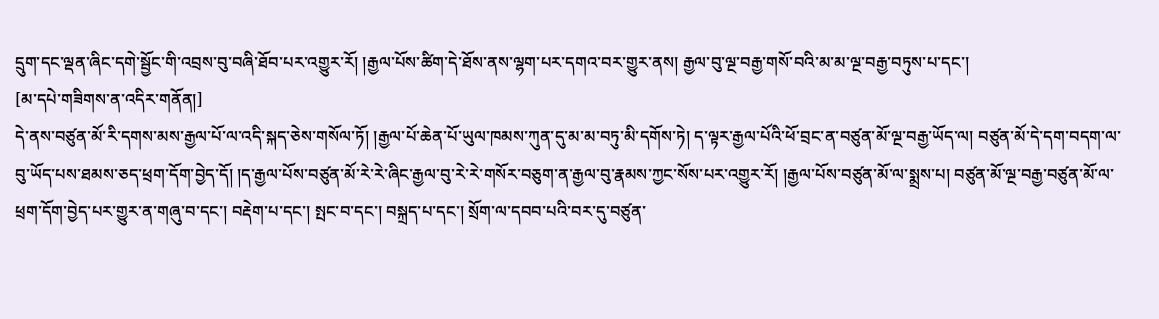དྲུག་དང་ལྡན་ཞིང་དགེ་སྦྱོང་གི་འབྲས་བུ་བཞི་ཐོབ་པར་འགྱུར་རོ། །རྒྱལ་པོས་ཚིག་དེ་ཐོས་ནས་ལྷག་པར་དགའ་བར་གྱུར་ནས། རྒྱལ་བུ་ལྔ་བརྒྱ་གསོ་བའི་མ་མ་ལྔ་བརྒྱ་བཏུས་པ་དང་།
[མ་དཔེ་གཟིགས་ན་འདིར་གནོན།]
དེ་ནས་བཙུན་མོ་རི་དགས་མས་རྒྱལ་པོ་ལ་འདི་སྐད་ཅེས་གསོལ་ཏོ། །རྒྱལ་པོ་ཆེན་པོ་ཡུལ་ཁམས་ཀུན་དུ་མ་མ་བཏུ་མི་དགོས་ཏེ། ད་ལྟར་རྒྱལ་པོའི་ཕོ་བྲང་ན་བཙུན་མོ་ལྔ་བརྒྱ་ཡོད་ལ། བཙུན་མོ་དེ་དག་བདག་ལ་བུ་ཡོད་པས་ཐམས་ཅད་ཕྲག་དོག་བྱེད་དོ། །ད་རྒྱལ་པོས་བཙུན་མོ་རེ་རེ་ཞིང་རྒྱལ་བུ་རེ་རེ་གསོར་བཅུག་ན་རྒྱལ་བུ་རྣམས་ཀྱང་སོས་པར་འགྱུར་རོ། །རྒྱལ་པོས་བཙུན་མོ་ལ་སྨྲས་པ། བཙུན་མོ་ལྔ་བརྒྱ་བཙུན་མོ་ལ་ཕྲག་དོག་བྱེད་པར་གྱུར་ན་གཞུ་བ་དང་། བརྡེག་པ་དང་། སྤང་བ་དང་། བསྐྲད་པ་དང་། སྲོག་ལ་དབབ་པའི་བར་དུ་བཙུན་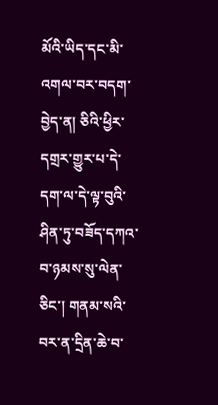མོའི་ཡིད་དང་མི་འགལ་བར་བདག་བྱེད་ན། ཅིའི་ཕྱིར་དགྲར་གྱུར་པ་དེ་དག་ལ་དེ་ལྟ་བུའི་ཤིན་ཏུ་བཟོད་དཀའ་བ་ཉམས་སུ་ལེན་ཅིང་། གནམ་སའི་བར་ན་དྲིན་ཆེ་བ་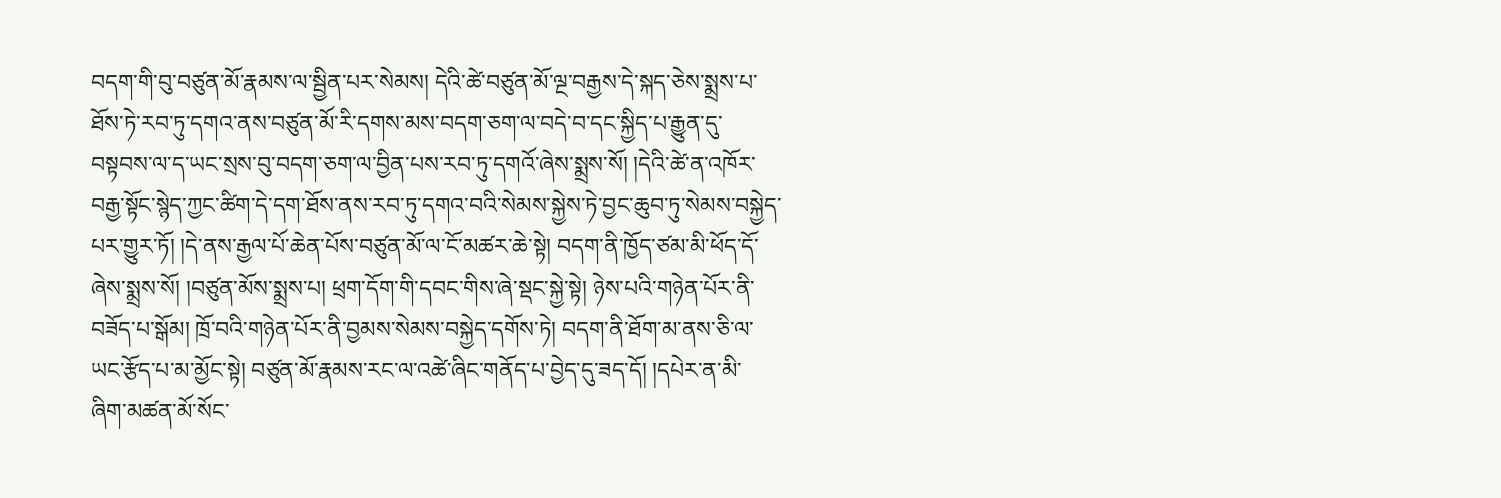བདག་གི་བུ་བཙུན་མོ་རྣམས་ལ་སྦྱིན་པར་སེམས། དེའི་ཚེ་བཙུན་མོ་ལྔ་བརྒྱས་དེ་སྐད་ཅེས་སྨྲས་པ་ཐོས་ཏེ་རབ་ཏུ་དགའ་ནས་བཙུན་མོ་རི་དགས་མས་བདག་ཅག་ལ་བདེ་བ་དང་སྐྱིད་པ་རྒྱུན་དུ་བསྟབས་ལ་ད་ཡང་སྲས་བུ་བདག་ཅག་ལ་བྱིན་པས་རབ་ཏུ་དགའོ་ཞེས་སྨྲས་སོ། །དེའི་ཚེ་ན་འཁོར་བརྒྱ་སྟོང་སྙེད་ཀྱང་ཚིག་དེ་དག་ཐོས་ནས་རབ་ཏུ་དགའ་བའི་སེམས་སྐྱེས་ཏེ་བྱང་ཆུབ་ཏུ་སེམས་བསྐྱེད་པར་གྱུར་ཏོ། །དེ་ནས་རྒྱལ་པོ་ཆེན་པོས་བཙུན་མོ་ལ་ངོ་མཚར་ཆེ་སྟེ། བདག་ནི་ཁྱོད་ཙམ་མི་ཕོད་དོ་ཞེས་སྨྲས་སོ། །བཙུན་མོས་སྨྲས་པ། ཕྲག་དོག་གི་དབང་གིས་ཞེ་སྡང་སྐྱེ་སྟེ། ཉེས་པའི་གཉེན་པོར་ནི་བཟོད་པ་སྒོམ། ཁྲོ་བའི་གཉེན་པོར་ནི་བྱམས་སེམས་བསྐྱེད་དགོས་ཏེ། བདག་ནི་ཐོག་མ་ནས་ཅི་ལ་ཡང་རྩོད་པ་མ་མྱོང་སྟེ། བཙུན་མོ་རྣམས་རང་ལ་འཚེ་ཞིང་གནོད་པ་བྱེད་དུ་ཟད་དོ། །དཔེར་ན་མི་ཞིག་མཚན་མོ་སོང་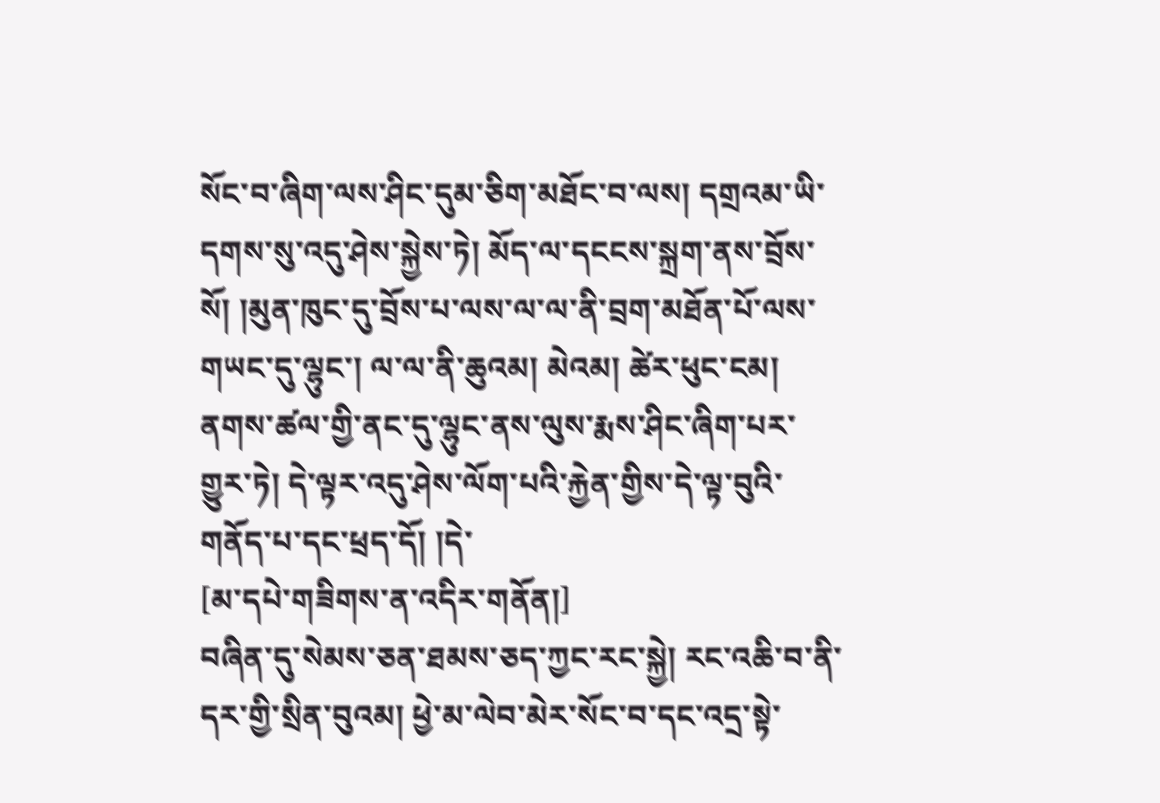སོང་བ་ཞིག་ལས་ཤིང་དུམ་ཅིག་མཐོང་བ་ལས། དགྲའམ་ཡི་དགས་སུ་འདུ་ཤེས་སྐྱེས་ཏེ། མོད་ལ་དངངས་སྐྲག་ནས་བྲོས་སོ། །མུན་ཁུང་དུ་བྲོས་པ་ལས་ལ་ལ་ནི་བྲག་མཐོན་པོ་ལས་གཡང་དུ་ལྷུང་། ལ་ལ་ནི་ཆུའམ། མེའམ། ཚེར་ཕུང་ངམ། ནགས་ཚལ་གྱི་ནང་དུ་ལྷུང་ནས་ལུས་རྨས་ཤིང་ཞིག་པར་གྱུར་ཏེ། དེ་ལྟར་འདུ་ཤེས་ལོག་པའི་རྐྱེན་གྱིས་དེ་ལྟ་བུའི་གནོད་པ་དང་ཕྲད་དོ། །དེ་
[མ་དཔེ་གཟིགས་ན་འདིར་གནོན།]
བཞིན་དུ་སེམས་ཅན་ཐམས་ཅད་ཀྱང་རང་སྐྱེ། རང་འཆི་བ་ནི་དར་གྱི་སྲིན་བུའམ། ཕྱེ་མ་ལེབ་མེར་སོང་བ་དང་འདྲ་སྟེ་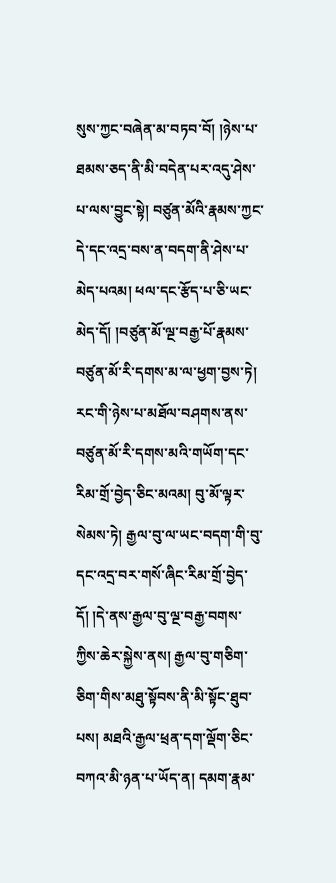སུས་ཀྱང་བཞེན་མ་བཏབ་བོ། །ཉེས་པ་ཐམས་ཅད་ནི་མི་བདེན་པར་འདུ་ཤེས་པ་ལས་བྱུང་སྟེ། བཙུན་མོའི་རྣམས་ཀྱང་དེ་དང་འདྲ་བས་ན་བདག་ནི་ཤེས་པ་མེད་པའམ། ཕལ་དང་རྩོད་པ་ཅི་ཡང་མེད་དོ། །བཙུན་མོ་ལྔ་བརྒྱ་པོ་རྣམས་བཙུན་མོ་རི་དགས་མ་ལ་ཕྱག་བྱས་ཏེ། རང་གི་ཉེས་པ་མཐོལ་བཤགས་ནས་བཙུན་མོ་རི་དགས་མའི་གཡོག་དང་རིམ་གྲོ་བྱེད་ཅིང་མའམ། བུ་མོ་ལྟར་སེམས་ཏེ། རྒྱལ་བུ་ལ་ཡང་བདག་གི་བུ་དང་འདྲ་བར་གསོ་ཞིང་རིམ་གྲོ་བྱེད་དོ། །དེ་ནས་རྒྱལ་བུ་ལྔ་བརྒྱ་བགས་ཀྱིས་ཆེར་སྐྱེས་ནས། རྒྱལ་བུ་གཅིག་ཅིག་གིས་མཐུ་སྟོབས་ནི་མི་སྟོང་ཐུབ་པས། མཐའི་རྒྱལ་ཕྲན་དག་ལྡོག་ཅིང་བཀའ་མི་ཉན་པ་ཡོད་ན། དམག་རྣམ་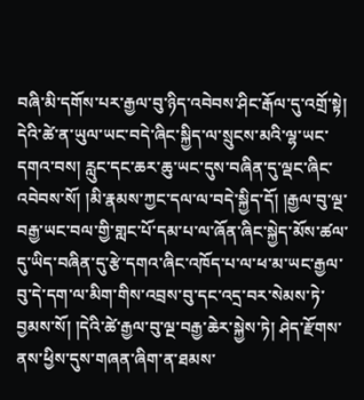བཞི་མི་དགོས་པར་རྒྱལ་བུ་ཉིད་འབེབས་ཤིང་རྒོལ་དུ་འགྲོ་སྟེ། དེའི་ཚེ་ན་ཡུལ་ཡང་བདེ་ཞིང་སྐྱིད་ལ་སྲུངས་མའི་ལྷ་ཡང་དགའ་བས། རླུང་དང་ཆར་ཆུ་ཡང་དུས་བཞིན་དུ་ལྡང་ཞིང་འབེབས་སོ། །མི་རྣམས་ཀྱང་དལ་ལ་བདེ་སྐྱིད་དོ། །རྒྱལ་བུ་ལྔ་བརྒྱ་ཡང་བལ་གྱི་གླང་པོ་དམ་པ་ལ་ཞོན་ཞིང་སྐྱེད་མོས་ཚལ་དུ་ཡིད་བཞིན་དུ་རྩེ་དགའ་ཞིང་འཁོད་པ་ལ་ཕ་མ་ཡང་རྒྱལ་བུ་དེ་དག་ལ་མིག་གིས་འབྲས་བུ་དང་འདྲ་བར་སེམས་ཏེ་བྱམས་སོ། །དེའི་ཚེ་རྒྱལ་བུ་ལྔ་བརྒྱ་ཆེར་སྐྱེས་ཏེ། ཤེད་རྫོགས་ནས་ཕྱིས་དུས་གཞན་ཞིག་ན་ཐམས་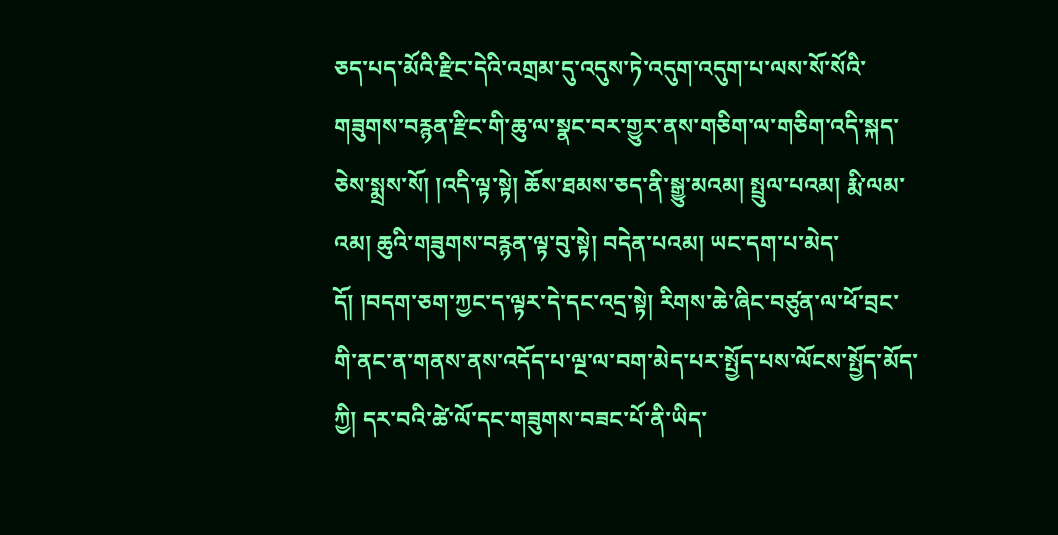ཅད་པད་མོའི་རྫིང་དེའི་འགྲམ་དུ་འདུས་ཏེ་འདུག་འདུག་པ་ལས་སོ་སོའི་གཟུགས་བརྙན་རྫིང་གི་ཆུ་ལ་སྣང་བར་གྱུར་ནས་གཅིག་ལ་གཅིག་འདི་སྐད་ཅེས་སྨྲས་སོ། །འདི་ལྟ་སྟེ། ཆོས་ཐམས་ཅད་ནི་སྒྱུ་མའམ། སྤྲུལ་པའམ། རྨི་ལམ་འམ། ཆུའི་གཟུགས་བརྙན་ལྟ་བུ་སྟེ། བདེན་པའམ། ཡང་དག་པ་མེད་དོ། །བདག་ཅག་ཀྱང་ད་ལྟར་དེ་དང་འདྲ་སྟེ། རིགས་ཆེ་ཞིང་བཙུན་ལ་ཕོ་བྲང་གི་ནང་ན་གནས་ནས་འདོད་པ་ལྔ་ལ་བག་མེད་པར་སྤྱོད་པས་ལོངས་སྤྱོད་མོད་ཀྱི། དར་བའི་ཚེ་ལོ་དང་གཟུགས་བཟང་པོ་ནི་ཡིད་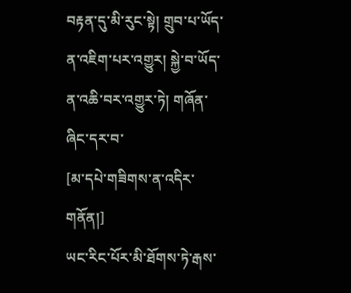བརྟན་དུ་མི་རུང་སྟེ། གྲུབ་པ་ཡོད་ན་འཇིག་པར་འགྱུར། སྐྱེ་བ་ཡོད་ན་འཆི་བར་འགྱུར་ཏེ། གཞོན་ཞིང་དར་བ་
[མ་དཔེ་གཟིགས་ན་འདིར་གནོན།]
ཡང་རིང་པོར་མི་ཐོགས་ཏེ་རྒས་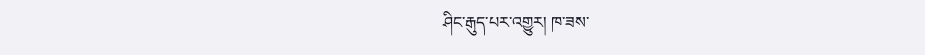ཤིང་རྒུད་པར་འགྱུར། ཁ་ཟས་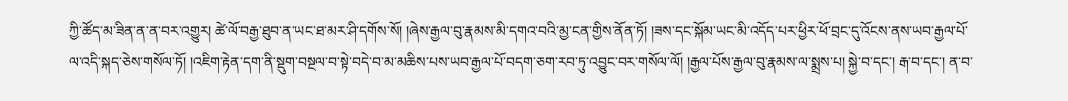ཀྱི་ཚོད་མ་ཟིན་ན་ན་བར་འགྱུར། ཚེ་ལོ་བརྒྱ་ཐུབ་ན་ཡང་ཐ་མར་ཤི་དགོས་སོ། །ཞེས་རྒྱལ་བུ་རྣམས་མི་དགའ་བའི་མྱ་ངན་གྱིས་ནོན་ཏོ། །ཟས་དང་སྐོམ་ཡང་མི་འདོད་པར་ཕྱིར་ཕོ་བྲང་དུ་འོངས་ནས་ཡབ་རྒྱལ་པོ་ལ་འདི་སྐད་ཅེས་གསོལ་ཏོ། །འཇིག་རྟེན་དག་ནི་སྡུག་བསྔལ་བ་སྟེ་བདེ་བ་མ་མཆིས་པས་ཡབ་རྒྱལ་པོ་བདག་ཅག་རབ་ཏུ་འབྱུང་བར་གསོལ་ལོ། །རྒྱལ་པོས་རྒྱལ་བུ་རྣམས་ལ་སྨྲས་པ། སྐྱེ་བ་དང་། རྒ་བ་དང་། ན་བ་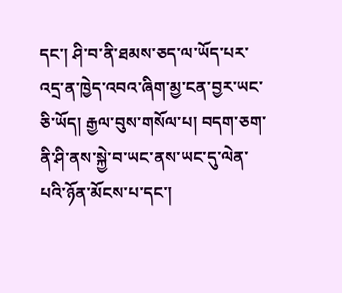དང་། ཤི་བ་ནི་ཐམས་ཅད་ལ་ཡོད་པར་འདྲ་ན་ཁྱེད་འབའ་ཞིག་མྱ་ངན་བྱར་ཡང་ཅི་ཡོད། རྒྱལ་བུས་གསོལ་པ། བདག་ཅག་ནི་ཤི་ནས་སྐྱེ་བ་ཡང་ནས་ཡང་དུ་ལེན་པའི་ཉོན་མོངས་པ་དང་།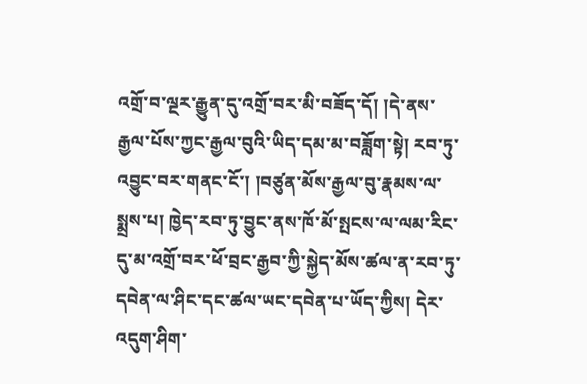འགྲོ་བ་ལྔར་རྒྱུན་དུ་འགྲོ་བར་མི་བཟོད་དོ། །དེ་ནས་རྒྱལ་པོས་ཀྱང་རྒྱལ་བུའི་ཡིད་དམ་མ་བཟློག་སྟེ། རབ་ཏུ་འབྱུང་བར་གནང་ངོ་། །བཙུན་མོས་རྒྱལ་བུ་རྣམས་ལ་སྨྲས་པ། ཁྱེད་རབ་ཏུ་བྱུང་ནས་ཁོ་མོ་སྤངས་ལ་ལམ་རིང་དུ་མ་འགྲོ་བར་ཕོ་བྲང་རྒྱབ་ཀྱི་སྐྱེད་མོས་ཚལ་ན་རབ་ཏུ་དབེན་ལ་ཤིང་དང་ཚལ་ཡང་དབེན་པ་ཡོད་ཀྱིས། དེར་འདུག་ཤིག་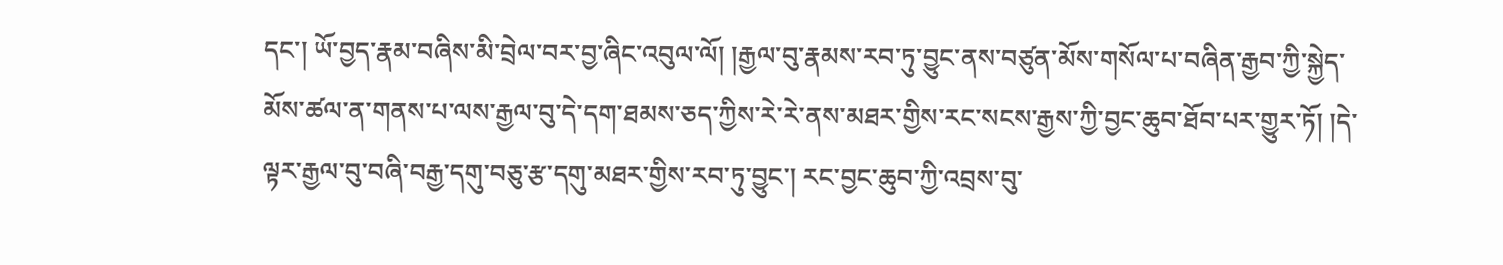དང་། ཡོ་བྱད་རྣམ་བཞིས་མི་བྲེལ་བར་བྱ་ཞིང་འབུལ་ལོ། །རྒྱལ་བུ་རྣམས་རབ་ཏུ་བྱུང་ནས་བཙུན་མོས་གསོལ་པ་བཞིན་རྒྱབ་ཀྱི་སྐྱེད་མོས་ཚལ་ན་གནས་པ་ལས་རྒྱལ་བུ་དེ་དག་ཐམས་ཅད་ཀྱིས་རེ་རེ་ནས་མཐར་གྱིས་རང་སངས་རྒྱས་ཀྱི་བྱང་ཆུབ་ཐོབ་པར་གྱུར་ཏོ། །དེ་ལྟར་རྒྱལ་བུ་བཞི་བརྒྱ་དགུ་བཅུ་རྩ་དགུ་མཐར་གྱིས་རབ་ཏུ་བྱུང་། རང་བྱང་ཆུབ་ཀྱི་འབྲས་བུ་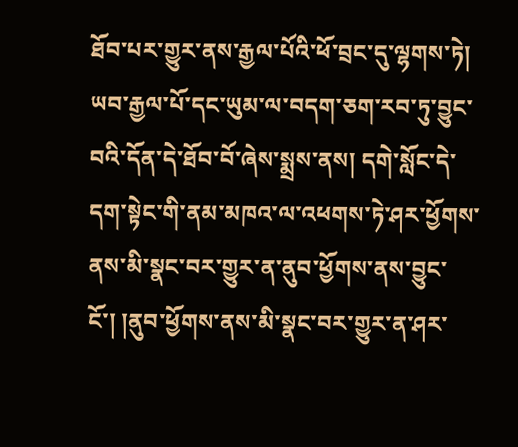ཐོབ་པར་གྱུར་ནས་རྒྱལ་པོའི་ཕོ་བྲང་དུ་ལྷགས་ཏེ། ཡབ་རྒྱལ་པོ་དང་ཡུམ་ལ་བདག་ཅག་རབ་ཏུ་བྱུང་བའི་དོན་དེ་ཐོབ་བོ་ཞེས་སྨྲས་ནས། དགེ་སློང་དེ་དག་སྟེང་གི་ནམ་མཁའ་ལ་འཕགས་ཏེ་ཤར་ཕྱོགས་ནས་མི་སྣང་བར་གྱུར་ན་ནུབ་ཕྱོགས་ནས་བྱུང་ངོ་། །ནུབ་ཕྱོགས་ནས་མི་སྣང་བར་གྱུར་ན་ཤར་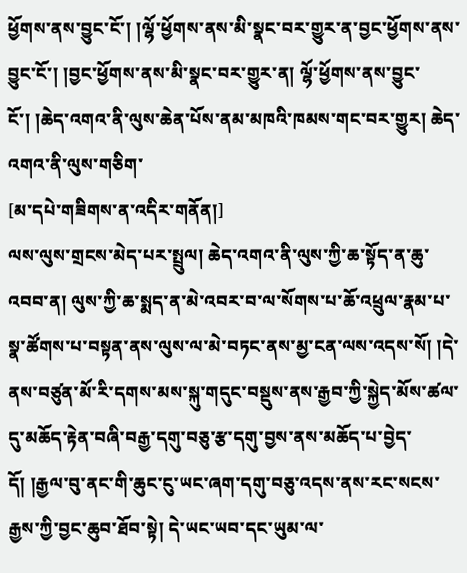ཕྱོགས་ནས་བྱུང་ངོ་། །ལྷོ་ཕྱོགས་ནས་མི་སྣང་བར་གྱུར་ན་བྱང་ཕྱོགས་ནས་བྱུང་ངོ་། །བྱང་ཕྱོགས་ནས་མི་སྣང་བར་གྱུར་ན། ལྷོ་ཕྱོགས་ནས་བྱུང་ངོ་། །ཆེད་འགའ་ནི་ལུས་ཆེན་པོས་ནམ་མཁའི་ཁམས་གང་བར་གྱུར། ཆེད་འགའ་ནི་ལུས་གཅིག་
[མ་དཔེ་གཟིགས་ན་འདིར་གནོན།]
ལས་ལུས་གྲངས་མེད་པར་སྤྲུལ། ཆེད་འགའ་ནི་ལུས་ཀྱི་ཆ་སྟོད་ན་ཆུ་འབབ་ན། ལུས་ཀྱི་ཆ་སྨད་ན་མེ་འབར་བ་ལ་སོགས་པ་ཆོ་འཕྲུལ་རྣམ་པ་སྣ་ཚོགས་པ་བསྟན་ནས་ལུས་ལ་མེ་བཏང་ནས་མྱ་ངན་ལས་འདས་སོ། །དེ་ནས་བཙུན་མོ་རི་དགས་མས་སྐུ་གདུང་བསྡུས་ནས་རྒྱབ་ཀྱི་སྐྱེད་མོས་ཚལ་དུ་མཆོད་རྟེན་བཞི་བརྒྱ་དགུ་བཅུ་རྩ་དགུ་བྱས་ནས་མཆོད་པ་བྱེད་དོ། །རྒྱལ་བུ་ནང་གི་ཆུང་ངུ་ཡང་ཞག་དགུ་བཅུ་འདས་ནས་རང་སངས་རྒྱས་ཀྱི་བྱང་ཆུབ་ཐོབ་སྟེ། དེ་ཡང་ཡབ་དང་ཡུམ་ལ་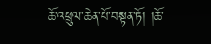ཆོ་འཕྲུལ་ཆེན་པོ་བསྟན་ཏོ། །ཆོ་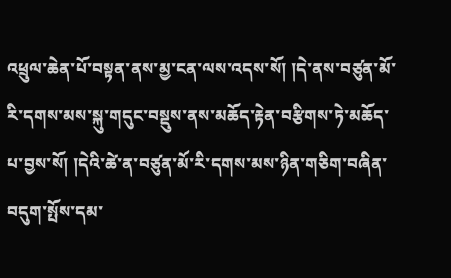འཕྲུལ་ཆེན་པོ་བསྟན་ནས་མྱ་ངན་ལས་འདས་སོ། །དེ་ནས་བཙུན་མོ་རི་དགས་མས་སྐུ་གདུང་བསྡུས་ནས་མཆོད་རྟེན་བརྩིགས་ཏེ་མཆོད་པ་བྱས་སོ། །དེའི་ཚེ་ན་བཙུན་མོ་རི་དགས་མས་ཉིན་གཅིག་བཞིན་བདུག་སྤོས་དམ་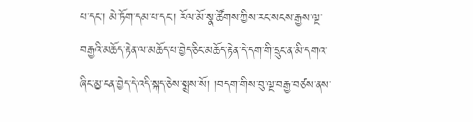པ་དང་། མེ་ཏོག་དམ་པ་དང་། རོལ་མོ་སྣ་ཚོགས་ཀྱིས་རང་སངས་རྒྱས་ལྔ་བརྒྱའི་མཆོད་རྟེན་ལ་མཆོད་པ་བྱེད་ཅིང་མཆོད་རྟེན་དེ་དག་གི་དྲུང་ན་མི་དགའ་ཞིང་མྱ་ངན་བྱེད་དེ་འདི་སྐད་ཅེས་སྨྲས་སོ། །བདག་གིས་བུ་ལྔ་བརྒྱ་བཙས་ནས་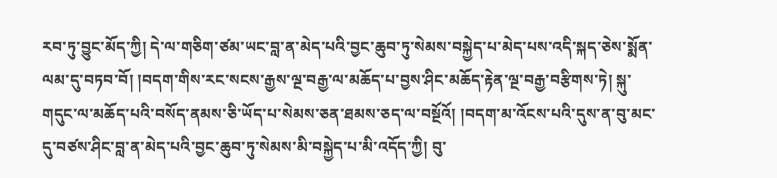རབ་ཏུ་བྱུང་མོད་ཀྱི། དེ་ལ་གཅིག་ཙམ་ཡང་བླ་ན་མེད་པའི་བྱང་ཆུབ་ཏུ་སེམས་བསྐྱེད་པ་མེད་པས་འདི་སྐད་ཅེས་སྨོན་ལམ་དུ་བཏབ་བོ། །བདག་གིས་རང་སངས་རྒྱས་ལྔ་བརྒྱ་ལ་མཆོད་པ་བྱས་ཤིང་མཆོད་རྟེན་ལྔ་བརྒྱ་བརྩིགས་ཏེ། སྐུ་གདུང་ལ་མཆོད་པའི་བསོད་ནམས་ཅི་ཡོད་པ་སེམས་ཅན་ཐམས་ཅད་ལ་བསྔོའོ། །བདག་མ་འོངས་པའི་དུས་ན་བུ་མང་དུ་བཙས་ཤིང་བླ་ན་མེད་པའི་བྱང་ཆུབ་ཏུ་སེམས་མི་བསྐྱེད་པ་མི་འདོད་ཀྱི། བུ་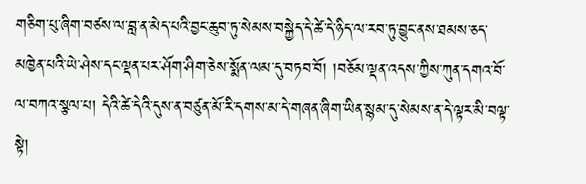གཅིག་པུ་ཞིག་བཙས་ལ་བླ་ན་མེད་པའི་བྱང་ཆུབ་ཏུ་སེམས་བསྐྱེད་དེ་ཚེ་དེ་ཉིད་ལ་རབ་ཏུ་བྱུང་ནས་ཐམས་ཅད་མཁྱེན་པའི་ཡེ་ཤེས་དང་ལྡན་པར་ཤོག་ཤིག་ཅེས་སྨོན་ལམ་དུ་བཏབ་བོ། །བཅོམ་ལྡན་འདས་ཀྱིས་ཀུན་དགའ་བོ་ལ་བཀའ་སྩལ་པ། དེའི་ཚེ་དེའི་དུས་ན་བཙུན་མོ་རི་དགས་མ་དེ་གཞན་ཞིག་ཡིན་སྙམ་དུ་སེམས་ན་དེ་ལྟར་མི་བལྟ་སྟེ།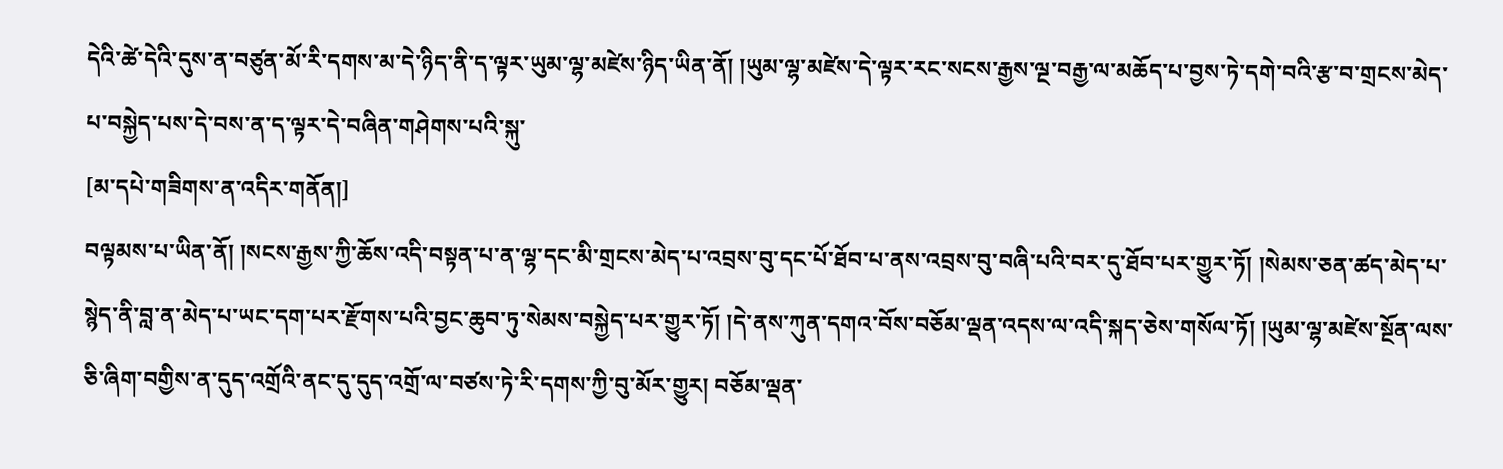དེའི་ཚེ་དེའི་དུས་ན་བཙུན་མོ་རི་དགས་མ་དེ་ཉིད་ནི་ད་ལྟར་ཡུམ་ལྷ་མཛེས་ཉིད་ཡིན་ནོ། །ཡུམ་ལྷ་མཛེས་དེ་ལྟར་རང་སངས་རྒྱས་ལྔ་བརྒྱ་ལ་མཆོད་པ་བྱས་ཏེ་དགེ་བའི་རྩ་བ་གྲངས་མེད་པ་བསྐྱེད་པས་དེ་བས་ན་ད་ལྟར་དེ་བཞིན་གཤེགས་པའི་སྐུ་
[མ་དཔེ་གཟིགས་ན་འདིར་གནོན།]
བལྟམས་པ་ཡིན་ནོ། །སངས་རྒྱས་ཀྱི་ཆོས་འདི་བསྟན་པ་ན་ལྷ་དང་མི་གྲངས་མེད་པ་འབྲས་བུ་དང་པོ་ཐོབ་པ་ནས་འབྲས་བུ་བཞི་པའི་བར་དུ་ཐོབ་པར་གྱུར་ཏོ། །སེམས་ཅན་ཚད་མེད་པ་སྙེད་ནི་བླ་ན་མེད་པ་ཡང་དག་པར་རྫོགས་པའི་བྱང་ཆུབ་ཏུ་སེམས་བསྐྱེད་པར་གྱུར་ཏོ། །དེ་ནས་ཀུན་དགའ་བོས་བཅོམ་ལྡན་འདས་ལ་འདི་སྐད་ཅེས་གསོལ་ཏོ། །ཡུམ་ལྷ་མཛེས་སྔོན་ལས་ཅི་ཞིག་བགྱིས་ན་དུད་འགྲོའི་ནང་དུ་དུད་འགྲོ་ལ་བཙས་ཏེ་རི་དགས་ཀྱི་བུ་མོར་གྱུར། བཅོམ་ལྡན་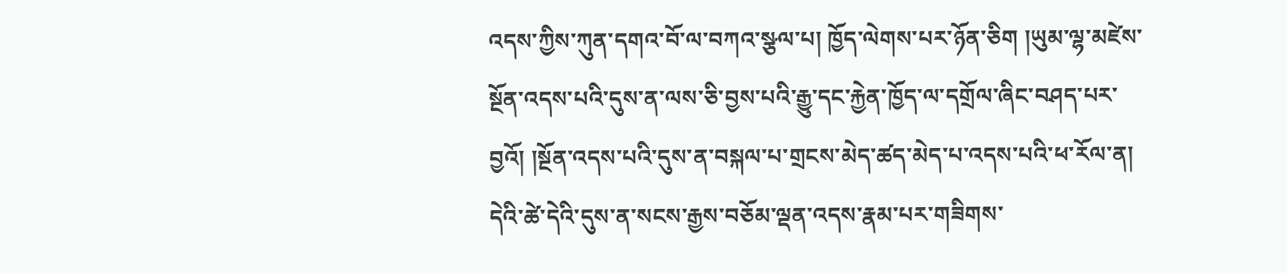འདས་ཀྱིས་ཀུན་དགའ་བོ་ལ་བཀའ་སྩལ་པ། ཁྱོད་ལེགས་པར་ཉོན་ཅིག །ཡུམ་ལྷ་མཛེས་སྔོན་འདས་པའི་དུས་ན་ལས་ཅི་བྱས་པའི་རྒྱུ་དང་རྐྱེན་ཁྱོད་ལ་དགྲོལ་ཞིང་བཤད་པར་བྱའོ། །སྔོན་འདས་པའི་དུས་ན་བསྐལ་པ་གྲངས་མེད་ཚད་མེད་པ་འདས་པའི་ཕ་རོལ་ན། དེའི་ཚེ་དེའི་དུས་ན་སངས་རྒྱས་བཅོམ་ལྡན་འདས་རྣམ་པར་གཟིགས་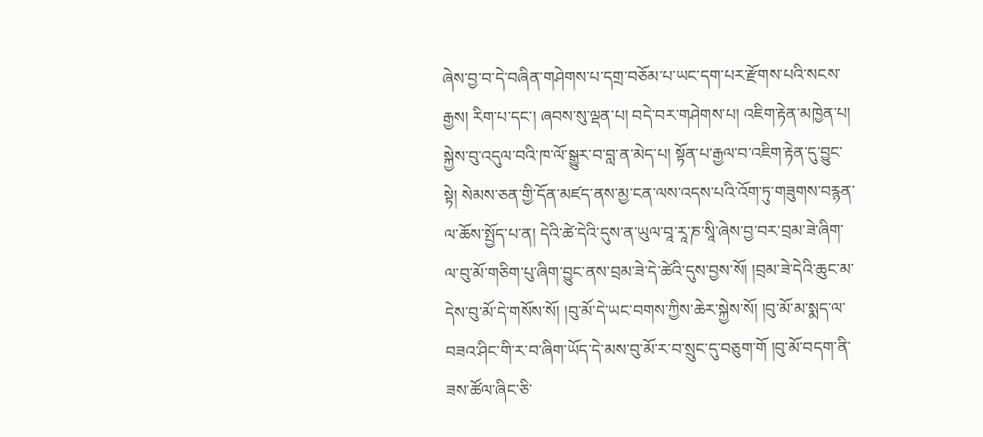ཞེས་བྱ་བ་དེ་བཞིན་གཤེགས་པ་དགྲ་བཅོམ་པ་ཡང་དག་པར་རྫོགས་པའི་སངས་རྒྱས། རིག་པ་དང་། ཞབས་སུ་ལྡན་པ། བདེ་བར་གཤེགས་པ། འཇིག་རྟེན་མཁྱེན་པ། སྐྱེས་བུ་འདུལ་བའི་ཁ་ལོ་སྒྱུར་བ་བླ་ན་མེད་པ། སྟོན་པ་རྒྱལ་བ་འཇིག་རྟེན་དུ་བྱུང་སྟེ། སེམས་ཅན་གྱི་དོན་མཛད་ནས་མྱ་ངན་ལས་འདས་པའི་འོག་ཏུ་གཟུགས་བརྙན་ལ་ཆོས་སྤྱོད་པ་ན། དེའི་ཚེ་དེའི་དུས་ན་ཡུལ་བཱ་རཱ་ཎ་སཱི་ཞེས་བྱ་བར་བྲམ་ཟེ་ཞིག་ལ་བུ་མོ་གཅིག་པུ་ཞིག་བྱུང་ནས་བྲམ་ཟེ་དེ་ཚེའི་དུས་བྱས་སོ། །བྲམ་ཟེ་དེའི་ཆུང་མ་དེས་བུ་མོ་དེ་གསོས་སོ། །བུ་མོ་དེ་ཡང་བགས་ཀྱིས་ཆེར་སྐྱེས་སོ། །བུ་མོ་མ་སྨད་ལ་བཟའ་ཤིང་གི་ར་བ་ཞིག་ཡོད་དེ་མས་བུ་མོ་ར་བ་སྲུང་དུ་བཅུག་གོ །བུ་མོ་བདག་ནི་ཟས་ཚོལ་ཞིང་ཅི་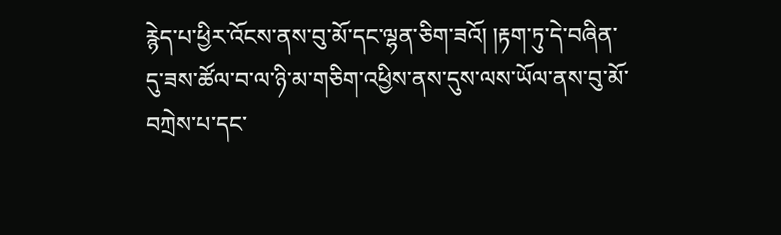རྙེད་པ་ཕྱིར་འོངས་ནས་བུ་མོ་དང་ལྷན་ཅིག་ཟའོ། །རྟག་ཏུ་དེ་བཞིན་དུ་ཟས་ཚོལ་བ་ལ་ཉི་མ་གཅིག་འཕྱིས་ནས་དུས་ལས་ཡོལ་ནས་བུ་མོ་བཀྲེས་པ་དང་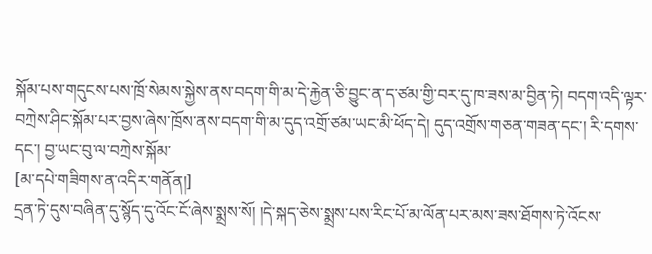སྐོམ་པས་གདུངས་པས་ཁྲོ་སེམས་སྐྱེས་ནས་བདག་གི་མ་དེ་རྐྱེན་ཅི་བྱུང་ན་ད་ཙམ་གྱི་བར་དུ་ཁ་ཟས་མ་བྱིན་ཏེ། བདག་འདི་ལྟར་བཀྲེས་ཤིང་སྐོམ་པར་བྱས་ཞེས་ཁྲོས་ནས་བདག་གི་མ་དུད་འགྲོ་ཙམ་ཡང་མི་ཕོད་དེ། དུད་འགྲོས་གཅན་གཟན་དང་། རི་དགས་དང་། བྱ་ཡང་བུ་ལ་བཀྲེས་སྐོམ་
[མ་དཔེ་གཟིགས་ན་འདིར་གནོན།]
དྲན་ཏེ་དུས་བཞིན་དུ་སྙོད་དུ་འོང་ངོ་ཞེས་སྨྲས་སོ། །དེ་སྐད་ཅེས་སྨྲས་པས་རིང་པོ་མ་ལོན་པར་མས་ཟས་ཐོགས་ཏེ་འོངས་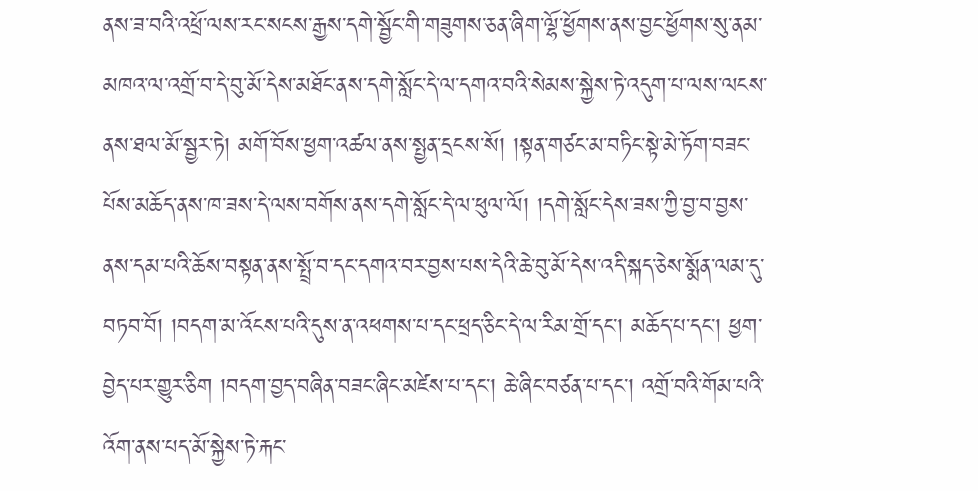ནས་ཟ་བའི་འཕྲོ་ལས་རང་སངས་རྒྱས་དགེ་སྦྱོང་གི་གཟུགས་ཅན་ཞིག་ལྷོ་ཕྱོགས་ནས་བྱང་ཕྱོགས་སུ་ནམ་མཁའ་ལ་འགྲོ་བ་དེ་བུ་མོ་དེས་མཐོང་ནས་དགེ་སློང་དེ་ལ་དགའ་བའི་སེམས་སྐྱེས་ཏེ་འདུག་པ་ལས་ལངས་ནས་ཐལ་མོ་སྦྱར་ཏེ། མགོ་བོས་ཕྱག་འཚལ་ནས་སྤྱན་དྲངས་སོ། །སྟན་གཙང་མ་བཏིང་སྟེ་མེ་ཏོག་བཟང་པོས་མཆོད་ནས་ཁ་ཟས་དེ་ལས་བགོས་ནས་དགེ་སློང་དེ་ལ་ཕུལ་ལོ། །དགེ་སློང་དེས་ཟས་ཀྱི་བྱ་བ་བྱས་ནས་དམ་པའི་ཆོས་བསྟན་ནས་སྤྲོ་བ་དང་དགའ་བར་བྱས་པས་དེའི་ཆེ་བུ་མོ་དེས་འདི་སྐད་ཅེས་སྨོན་ལམ་དུ་བཏབ་བོ། །བདག་མ་འོངས་པའི་དུས་ན་འཕགས་པ་དང་ཕྲད་ཅིང་དེ་ལ་རིམ་གྲོ་དང་། མཆོད་པ་དང་། ཕྱག་བྱེད་པར་གྱུར་ཅིག །བདག་བྱད་བཞིན་བཟང་ཞིང་མཛེས་པ་དང་། ཆེ་ཞིང་བཙན་པ་དང་། འགྲོ་བའི་གོམ་པའི་འོག་ནས་པད་མོ་སྐྱེས་ཏེ་རྐང་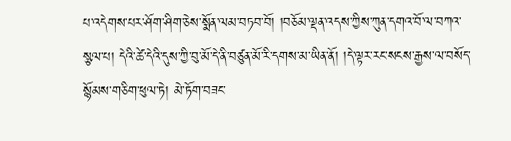པ་འདེགས་པར་ཤོག་ཤིག་ཅེས་སྨོན་ལམ་བཏབ་བོ། །བཅོམ་ལྡན་འདས་ཀྱིས་ཀུན་དགའ་བོ་ལ་བཀའ་སྩལ་པ། དེའི་ཚེ་དེའི་དུས་ཀྱི་བུ་མོ་དེ་ནི་བཙུན་མོ་རི་དགས་མ་ཡིན་ནོ། །དེ་ལྟར་རང་སངས་རྒྱས་ལ་བསོད་སྙོམས་གཅིག་ཕུལ་ཏེ། མེ་ཏོག་བཟང་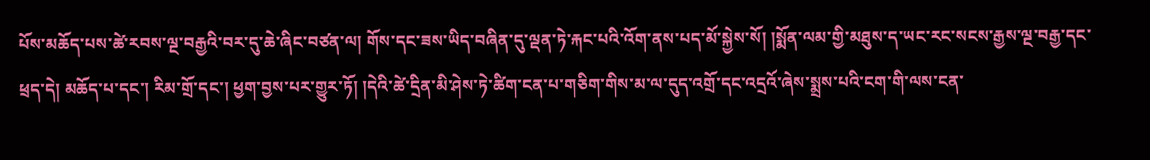པོས་མཆོད་པས་ཚེ་རབས་ལྔ་བརྒྱའི་བར་དུ་ཆེ་ཞིང་བཙན་ལ། གོས་དང་ཟས་ཡིད་བཞིན་དུ་ལྡན་ཏེ་རྐང་པའི་འོག་ནས་པད་མོ་སྐྱེས་སོ། །སྨོན་ལམ་གྱི་མཐུས་ད་ཡང་རང་སངས་རྒྱས་ལྔ་བརྒྱ་དང་ཕྲད་དེ། མཆོད་པ་དང་། རིམ་གྲོ་དང་། ཕྱག་བྱས་པར་གྱུར་ཏོ། །དེའི་ཚེ་དྲིན་མི་ཤེས་ཏེ་ཚིག་ངན་པ་གཅིག་གིས་མ་ལ་དུད་འགྲོ་དང་འདྲའོ་ཞེས་སྨྲས་པའི་ངག་གི་ལས་ངན་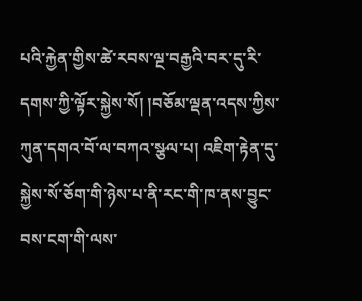པའི་རྐྱེན་གྱིས་ཚེ་རབས་ལྔ་བརྒྱའི་བར་དུ་རི་དགས་ཀྱི་ལྟོར་སྐྱེས་སོ། །བཅོམ་ལྡན་འདས་ཀྱིས་ཀུན་དགའ་བོ་ལ་བཀའ་སྩལ་པ། འཇིག་རྟེན་དུ་སྐྱེས་སོ་ཅོག་གི་ཉེས་པ་ནི་རང་གི་ཁ་ནས་བྱུང་བས་ངག་གི་ལས་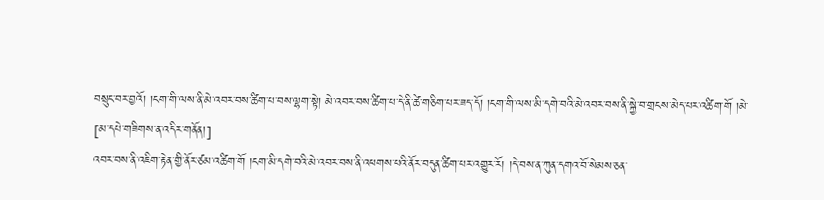བསྲུང་བར་བྱའོ། །ངག་གི་ལས་ནི་མེ་འབར་བས་ཚིག་པ་བས་ལྷག་སྟེ། མེ་འབར་བས་ཚིག་པ་དེ་ནི་ཚེ་གཅིག་པར་ཟད་དོ། །ངག་གི་ལས་མི་དགེ་བའི་མེ་འབར་བས་ནི་སྐྱེ་བ་གྲངས་མེད་པར་འཚིག་གོ །མེ་
[མ་དཔེ་གཟིགས་ན་འདིར་གནོན།]
འབར་བས་ནི་འཇིག་རྟེན་གྱི་ནོར་ཙམ་འཚིག་གོ །ངག་མི་དགེ་བའི་མེ་འབར་བས་ནི་འཕགས་པའི་ནོར་བདུན་ཚིག་པར་འགྱུར་རོ། །དེ་བས་ན་ཀུན་དགའ་བོ་སེམས་ཅན་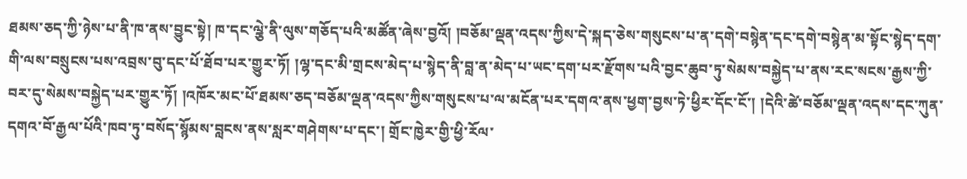ཐམས་ཅད་ཀྱི་ཉེས་པ་ནི་ཁ་ནས་བྱུང་སྟེ། ཁ་དང་ལྕེ་ནི་ལུས་གཅོད་པའི་མཚོན་ཞེས་བྱའོ། །བཅོམ་ལྡན་འདས་ཀྱིས་དེ་སྐད་ཅེས་གསུངས་པ་ན་དགེ་བསྙེན་དང་དགེ་བསྙེན་མ་སྟོང་སྙེད་དག་གི་ལས་བསྲུངས་པས་འབྲས་བུ་དང་པོ་ཐོབ་པར་གྱུར་ཏོ། །ལྷ་དང་མི་གྲངས་མེད་པ་སྙེད་ནི་བླ་ན་མེད་པ་ཡང་དག་པར་རྫོགས་པའི་བྱང་ཆུབ་ཏུ་སེམས་བསྐྱེད་པ་ནས་རང་སངས་རྒྱས་ཀྱི་བར་དུ་སེམས་བསྐྱེད་པར་གྱུར་ཏོ། །འཁོར་མང་པོ་ཐམས་ཅད་བཅོམ་ལྡན་འདས་ཀྱིས་གསུངས་པ་ལ་མངོན་པར་དགའ་ནས་ཕྱག་བྱས་ཏེ་ཕྱིར་དོང་ངོ་། །དེའི་ཚེ་བཅོམ་ལྡན་འདས་དང་ཀུན་དགའ་བོ་རྒྱལ་པོའི་ཁབ་ཏུ་བསོད་སྙོམས་བླངས་ནས་སླར་གཤེགས་པ་དང་། གྲོང་ཁྱེར་གྱི་ཕྱི་རོལ་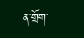ན་གྲོག་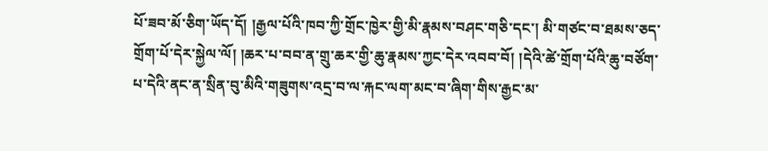པོ་ཟབ་མོ་ཅིག་ཡོད་དོ། །རྒྱལ་པོའི་ཁབ་ཀྱི་གྲོང་ཁྱེར་གྱི་མི་རྣམས་བཤང་གཅི་དང་། མི་གཙང་བ་ཐམས་ཅད་གྲོག་པོ་དེར་སྐྱེལ་ལོ། །ཆར་པ་བབ་ན་གྲུ་ཆར་གྱི་ཆུ་རྣམས་ཀྱང་དེར་འབབ་བོ། །དེའི་ཚེ་གྲོག་པོའི་ཆུ་བཙོག་པ་དེའི་ནང་ན་སྲིན་བུ་མིའི་གཟུགས་འདྲ་བ་ལ་རྐང་ལག་མང་བ་ཞིག་གིས་རྒྱང་མ་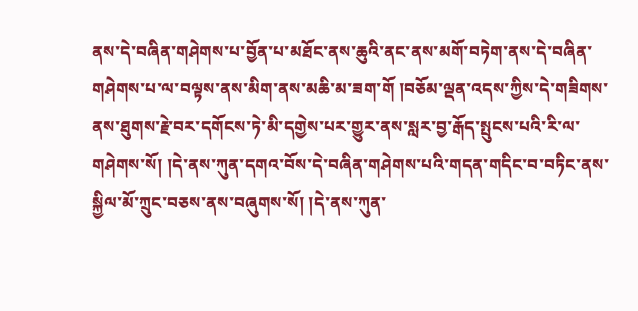ནས་དེ་བཞིན་གཤེགས་པ་བྱོན་པ་མཐོང་ནས་ཆུའི་ནང་ནས་མགོ་བཏེག་ནས་དེ་བཞིན་གཤེགས་པ་ལ་བལྟས་ནས་མིག་ནས་མཆི་མ་ཟག་གོ །བཅོམ་ལྡན་འདས་ཀྱིས་དེ་གཟིགས་ནས་ཐུགས་རྗེ་བར་དགོངས་ཏེ་མི་དགྱེས་པར་གྱུར་ནས་སླར་བྱ་རྒོད་སྤུངས་པའི་རི་ལ་གཤེགས་སོ། །དེ་ནས་ཀུན་དགའ་བོས་དེ་བཞིན་གཤེགས་པའི་གདན་གདིང་བ་བཏིང་ནས་སྐྱིལ་མོ་ཀྲུང་བཅས་ནས་བཞུགས་སོ། །དེ་ནས་ཀུན་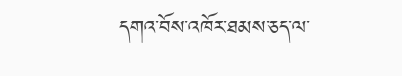དགའ་བོས་འཁོར་ཐམས་ཅད་ལ་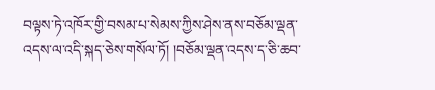བལྟས་ཏེ་འཁོར་གྱི་བསམ་པ་སེམས་ཀྱིས་ཤེས་ནས་བཅོམ་ལྡན་འདས་ལ་འདི་སྐད་ཅེས་གསོལ་ཏོ། །བཅོམ་ལྡན་འདས་ད་ཅི་ཆབ་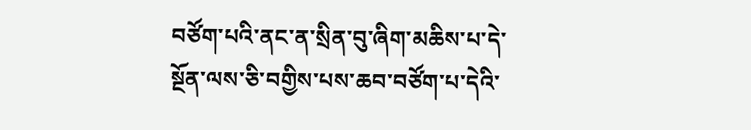བཙོག་པའི་ནང་ན་སྲིན་བུ་ཞིག་མཆིས་པ་དེ་སྔོན་ལས་ཅི་བགྱིས་པས་ཆབ་བཙོག་པ་དེའི་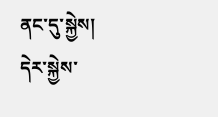ནང་དུ་སྐྱེས། དེར་སྐྱེས་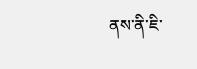ནས་ནི་ཇི་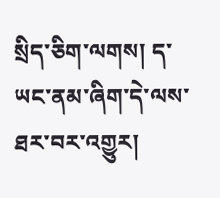སྲིད་ཅིག་ལགས། ད་ཡང་ནམ་ཞིག་དེ་ལས་ཐར་བར་འགྱུར།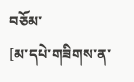བཅོམ་
[མ་དཔེ་གཟིགས་ན་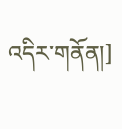འདིར་གནོན།]